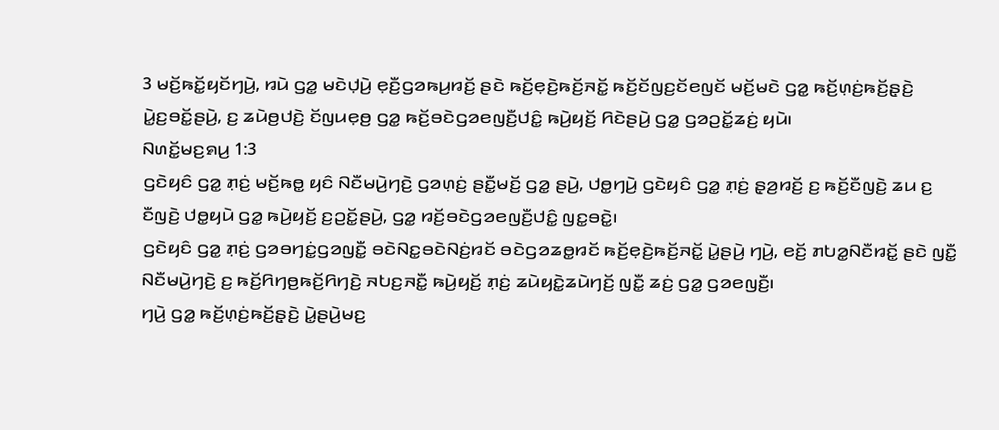3 ꤗꤢꤩ꤬ꤒꤢꤩ꤭ꤟꤢꤩꤚꤣꤧ꤬, ꤙꤣꤧ ꤞꤤ꤭ ꤗꤢꤧꤓ꤫ꤣꤧ꤬ ꤕ꤫ꤢꤪ꤬ꤞꤤꤒꤣ꤬ꤙꤢꤩ꤬ ꤔꤢꤧ ꤒꤢꤩ꤬ꤕ꤫ꤢꤧ꤬ꤒꤢꤩ꤬ꤏꤢꤩ꤭ ꤒꤢꤩ꤬ꤢꤩꤜꤢ꤬ꤢꤩꤕꤜꤢꤩ ꤗꤢꤩ꤬ꤗꤢꤧ ꤞꤤ꤭ ꤒꤢꤩ꤬ꤛ꤫ꤢꤦ꤬ꤒꤢꤩ꤬ꤔ꤫ꤢꤧ꤬ ꤣꤧ꤭ꤢ꤬ꤋꤢꤩ꤭ꤔꤣꤧ꤬, ꤢ꤬ ꤘꤣꤧꤥ꤬ꤓꤢꤧ꤬ ꤢꤩꤜꤣꤕ꤫ꤥ꤬ ꤞꤤ꤭ ꤒꤢꤩ꤬ꤋꤢꤧꤞꤤꤕꤜꤢꤪ꤬ꤓꤢꤨ꤭ ꤒꤣꤧ꤬ꤟꤢꤩ꤬ ꤖꤢꤧꤔꤣꤧ꤬ ꤞꤤ꤭ ꤞꤤꤑꤢꤩ꤭ꤘꤢꤦ꤬ ꤟꤣꤧ꤯
ꤡꤛꤢꤩ꤭ꤗꤢ꤬ꤎꤣ꤬ 1:3
ꤞꤢꤧꤟꤢꤨ ꤞꤤ꤭ ꤊ꤫ꤢꤦ꤬ ꤗꤢꤩ꤬ꤒꤥ꤭ ꤟꤢꤨ ꤡꤢꤪꤗꤣꤧ꤬ꤚꤢꤧ꤬ ꤞꤤꤛ꤫ꤢꤦ꤬ ꤔꤢꤪ꤭ꤗꤢꤩ꤬ ꤞꤤ꤭ ꤔꤣꤧ꤬, ꤓꤥ꤭ꤚꤣꤧ꤬ ꤞꤢꤧꤟꤢꤨ ꤞꤤ꤭ ꤊ꤫ꤢꤦ꤬ ꤔ꤫ꤤ꤬ꤙꤢꤩ꤬ ꤢ꤬ ꤒꤢꤩ꤬ꤢꤪꤜꤢꤧ꤬ ꤘꤣ ꤢ꤬ ꤢꤪꤜꤢꤧ꤬ ꤓꤥ꤭ꤟꤣꤧ ꤞꤤ꤭ ꤒꤣꤧ꤬ꤟꤢꤩ꤬ ꤢ꤬ꤑꤢꤩ꤭ꤔꤣꤧ꤬, ꤞꤤ꤭ ꤙꤢꤩ꤬ꤋꤢꤧꤞꤤꤕꤜꤢꤪ꤬ꤓꤢꤨ꤭ ꤜꤢ꤭ꤋꤢꤧ꤭꤯
ꤞꤢꤧꤟꤢꤨ ꤞꤤ꤭ ꤊ꤫ꤢꤦ꤬ ꤞꤤꤋꤚꤢꤦ꤭ꤞꤤꤜꤢꤪ꤭ ꤋꤢꤧꤡꤢ꤭ꤋꤢꤧꤡꤢꤦ꤬ꤙꤢꤩ ꤋꤢꤧꤞꤤꤘꤥ꤭ꤙꤢꤩ ꤒꤢꤩ꤬ꤕ꤫ꤢꤧ꤬ꤒꤢꤩ꤬ꤏꤢꤩ꤭ ꤣꤧ꤭ꤔꤣꤧ꤬ ꤚꤣꤧ꤬, ꤕꤢꤩ꤬ ꤊꤝꤤ꤭ꤡꤢꤪꤙꤢꤩ꤭ ꤔꤢꤧ ꤜꤢꤪ꤭ ꤡꤢꤪꤗꤣꤧ꤬ꤚꤢꤧ꤬ ꤢ꤬ ꤒꤢꤩ꤬ꤖꤚꤥ꤬ꤒꤢꤩ꤬ꤖꤚꤢꤧ꤬ ꤏꤝꤢ꤬ꤏꤢꤪ꤭ ꤒꤣꤧ꤬ꤟꤢꤩ꤬ ꤊ꤫ꤢꤦ꤬ ꤘꤣꤧꤟꤢꤧ꤭ꤘꤣꤧꤚꤢꤩ꤬ ꤜꤢꤪ꤭ ꤘꤢꤦ꤬ ꤞꤤ꤭ ꤞꤤꤕꤜꤢꤪ꤬꤯
ꤚꤣꤧ꤬ ꤞꤤ꤭ ꤒꤢꤩ꤬ꤛ꤫ꤢꤦ꤬ꤒꤢꤩ꤬ꤔ꤫ꤢꤧ꤬ ꤣꤧ꤭ꤔꤣꤧ꤬ꤗꤢ꤬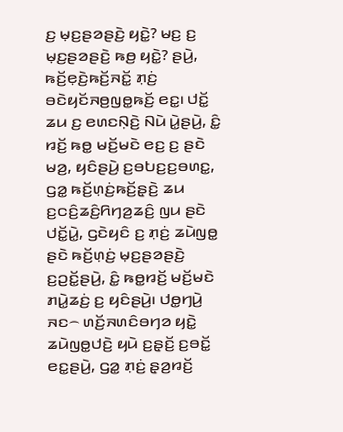ꤢ꤬ ꤗ꤫ꤢ꤬ꤔꤤꤔꤢꤧ꤬ ꤟꤢꤧ꤭? ꤗꤢ꤬ ꤢ꤬ ꤗ꤫ꤢ꤬ꤔꤤꤔꤢꤧ꤬ ꤒꤥ꤬ ꤟꤢꤧ꤭? ꤔꤣꤧ꤬, ꤒꤢꤩ꤬ꤕ꤫ꤢꤧ꤬ꤒꤢꤩ꤬ꤏꤢꤩ꤭ ꤊ꤫ꤢꤦ꤬ ꤋꤢꤧꤟꤢꤩꤏꤥ꤬ꤜꤥ꤭ꤒꤢꤩ꤬ ꤕꤢ꤭꤯ ꤓꤢꤩ꤭ ꤘꤣ ꤢ꤬ ꤕꤛꤢꤡ꤫ꤢꤧ꤬ ꤡꤣꤧ ꤣꤧ꤭ꤔꤣꤧ꤬, ꤢꤨ꤭ ꤙꤢꤩ꤬ ꤒꤥ꤭ ꤗꤢꤩ꤬ꤗꤢꤧ ꤕꤢ꤬ ꤢ꤬ ꤔꤢꤧ ꤗꤤ꤬, ꤟꤢꤨꤔꤣꤧ꤬ ꤢ꤬ꤋꤝꤢ꤬ꤢ꤬ꤋꤛꤢ꤭, ꤞꤤ꤭ ꤒꤢꤩ꤬ꤛ꤫ꤢꤦ꤬ꤒꤢꤩ꤬ꤔ꤫ꤢꤧ꤬ ꤘꤣ ꤢ꤬ꤍꤢꤨ꤬ꤘꤢꤨ꤬ꤖꤚꤤ꤬ꤘꤢꤨ꤬ ꤜꤣ ꤔꤢꤧ ꤓꤢꤩ꤭ꤣꤧ꤭, ꤞꤢꤧꤟꤢꤨ ꤢ꤬ ꤊ꤫ꤢꤦ꤬ ꤘꤣꤧꤜꤥ꤭ ꤔꤢꤧ ꤒꤢꤩ꤬ꤛ꤫ꤢꤦ꤬ ꤗ꤫ꤢ꤬ꤔꤤꤔꤢꤧ꤬ ꤢ꤬ꤑꤢꤩ꤭ꤔꤣꤧ꤬, ꤢꤨ꤭ ꤒꤥ꤭ꤙꤢꤩ꤬ ꤗꤢꤩ꤬ꤗꤢꤧ ꤊꤣꤧ꤭ꤘꤢꤦ꤬ ꤢ꤬ ꤟꤢꤨꤔꤣꤧ꤬꤯ ꤓꤥ꤭ꤚꤣꤧ꤬ ꤏꤢ꤮ ꤛꤢꤩ꤬ꤏꤛꤢꤨꤋꤚꤤ ꤟꤢꤧ꤭ ꤘꤣꤧꤜꤥ꤭ꤓꤢꤧ꤬ ꤟꤣꤧ ꤢ꤬ꤔ꤫ꤢꤩ꤬ ꤢ꤬ꤋꤢꤩ꤭ ꤕꤢ꤭ꤔꤣꤧ꤬, ꤞꤤ꤭ ꤊ꤫ꤢꤦ꤬ ꤔ꤫ꤤ꤬ꤙꤢꤩ꤬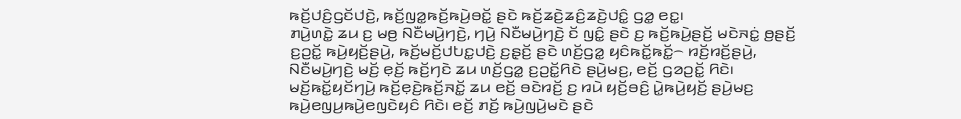ꤒꤢꤩ꤬ꤓꤢꤨ꤬ꤞꤢꤩꤓꤢꤧ꤬, ꤒꤢꤩ꤬ꤜꤤ꤭ꤒꤢꤩ꤬ꤒꤣꤧ꤬ꤋꤢꤩ꤭ ꤔꤢꤧ ꤒꤢꤩ꤬ꤘꤢꤧ꤬ꤘꤢꤨ꤬ꤘꤢꤧ꤬ꤓꤢꤨ꤭ ꤞꤤ꤭ ꤕꤢ꤭꤯
ꤊꤣꤧ꤬ꤛꤢꤧ꤭ ꤘꤣ ꤢ꤬ ꤗꤥ꤬ ꤡꤢꤪꤗꤣꤧ꤬ꤚꤢꤧ꤬, ꤚꤣꤧ꤬ ꤡꤢꤪꤗꤣꤧ꤬ꤚꤢꤧ꤬ ꤢꤩ ꤜꤢꤨ꤭ ꤔꤢꤧ ꤢ꤬ ꤒꤢꤩ꤬ꤒꤣꤧ꤬ꤔꤢꤩ꤬ ꤗꤢꤧꤏꤢꤦ꤭ ꤥ꤬ꤔꤢꤩ꤬ ꤢ꤬ꤑꤢꤩ꤭ ꤒꤣꤧ꤬ꤟꤢꤩ꤬ꤔꤣꤧ꤬, ꤒꤢꤩ꤬ꤗꤢꤩ꤬ꤓꤝꤢ꤭ꤓꤢꤧ꤬ ꤢ꤬ꤔ꤫ꤢꤩ꤬ ꤔꤢꤧ ꤛꤢꤩ꤬ꤞꤤ꤭ ꤟꤢꤨꤒꤢꤩ꤭ꤒꤢꤩ꤭꤮ ꤙꤢꤩ꤬ꤙꤢꤩ꤬ꤔꤣꤧ꤬, ꤡꤢꤪꤗꤣꤧ꤬ꤚꤢꤧ꤬ ꤗꤢꤩ꤬ ꤕ꤫ꤢꤩ꤬ ꤒꤢꤩ꤬ꤚꤢꤧ ꤘꤣ ꤛꤢꤩ꤬ꤞꤤ꤭ ꤢ꤬ꤑꤢꤩ꤭ꤖꤢꤧ ꤔꤣꤧ꤬ꤗꤢ꤬, ꤕꤢꤩ꤬ ꤞꤤꤑꤢꤩ꤭ ꤖꤢꤧ꤯
ꤗꤢꤩ꤬ꤒꤢꤩ꤭ꤟꤢꤩꤚꤣꤧ꤬ ꤒꤢꤩ꤬ꤕ꤫ꤢꤧ꤬ꤒꤢꤩ꤬ꤏꤢꤩ꤭ ꤘꤣ ꤕꤢꤩ꤬ ꤋꤢꤧꤙꤢꤩ꤬ ꤢ꤬ ꤙꤣꤧ ꤟꤢꤩ꤬ꤋꤢꤨ꤬ ꤣꤧ꤭ꤒꤣꤧ꤬ꤟꤢꤩ꤬ ꤔꤣꤧ꤬ꤗꤢ꤬ ꤒꤣꤧ꤬ꤕꤜꤣ꤬ꤒꤣꤧ꤬ꤕꤜꤢꤧꤟꤢꤨ ꤖꤢꤧ꤯ ꤕꤢꤩ꤬ ꤊꤢꤩ꤬ ꤒꤣꤧ꤬ꤜꤣꤧ꤬ꤗꤢꤧ ꤔꤢꤧ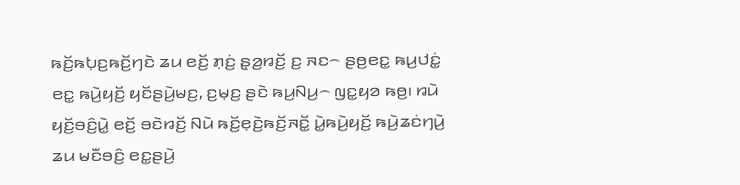ꤒꤢꤩ꤬ꤒꤝ꤫ꤢ꤬ꤒꤢꤩ꤬ꤚꤢꤧ ꤘꤣ ꤕꤢꤩ꤬ ꤊ꤫ꤢꤦ꤬ ꤔ꤫ꤤ꤬ꤙꤢꤩ꤬ ꤢ꤬ ꤏꤢ꤮ ꤔꤥ꤬ꤕꤢ꤭ ꤒꤣ꤬ꤓꤢꤦ꤭ ꤕꤢ꤭ ꤒꤣꤧ꤬ꤟꤢꤩ꤬ ꤟꤢꤩꤔꤣꤧ꤬ꤗꤢ꤬, ꤢ꤬ꤗ꤫ꤢ꤬ ꤔꤢꤧ ꤒꤣ꤬ꤡꤣ꤬꤮ ꤜꤢ꤭ꤟꤤ ꤒꤥ꤬꤯ ꤙꤣꤧ ꤟꤢꤩ꤬ꤋꤢꤨ꤬ꤣꤧ꤭ ꤕꤢꤩ꤬ ꤋꤢꤧꤙꤢꤩ꤬ ꤡꤣꤧ ꤒꤢꤩ꤬ꤕ꤫ꤢꤧ꤬ꤒꤢꤩ꤬ꤏꤢꤩ꤭ ꤣꤧ꤭ꤒꤣꤧ꤬ꤟꤢꤩ꤬ ꤒꤣꤧ꤬ꤘꤢꤦꤚꤣꤧ꤬ ꤘꤣ ꤗꤢꤪꤋꤢꤨ꤬ ꤕꤢ꤭ꤔꤣꤧ꤬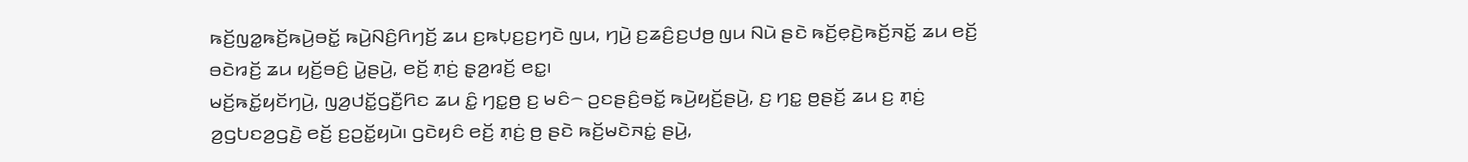ꤒꤢꤩ꤬ꤜꤤ꤭ꤒꤢꤩ꤬ꤒꤣꤧ꤬ꤋꤢꤩ꤭ ꤒꤣꤧ꤬ꤡꤢꤨ꤬ꤖꤚꤢꤩ꤬ ꤘꤣ ꤢ꤬ꤒꤝ꤫ꤢ꤬ꤢ꤬ꤚꤢꤧ ꤜꤣ, ꤚꤣꤧ꤬ ꤢ꤬ꤘꤢꤨ꤬ꤢ꤬ꤓꤥ꤬ ꤜꤣ ꤡꤣꤧ ꤔꤢꤧ ꤒꤢꤩ꤬ꤕ꤫ꤢꤧ꤬ꤒꤢꤩ꤬ꤏꤢꤩ꤭ ꤘꤣ ꤕꤢꤩ꤬ ꤋꤢꤧꤙꤢꤩ꤬ ꤘꤣ ꤟꤢꤩ꤬ꤋꤢꤨ꤬ ꤣꤧ꤭ꤔꤣꤧ꤬, ꤕꤢꤩ꤬ ꤊ꤫ꤢꤦ꤬ ꤔ꤫ꤤ꤬ꤙꤢꤩ꤬ ꤕꤢ꤭꤯
ꤗꤢꤩ꤬ꤒꤢꤩ꤭ꤟꤢꤩꤚꤣꤧ꤬, ꤜꤤ꤬ꤓꤢꤩ꤭ꤞꤢꤪ꤬ꤖꤢ ꤘꤣ ꤢꤨ꤭ ꤚꤢ꤭ꤥ꤬ ꤢ꤬ ꤗꤢꤨ꤮ ꤑꤢꤔꤢꤨ꤬ꤋꤢꤩ꤭ ꤒꤣꤧ꤬ꤟꤢꤩ꤬ꤔꤣꤧ꤬, ꤢ꤬ ꤚꤢ꤭ ꤥ꤬ꤔꤢꤩ꤬ ꤘꤣ ꤢ꤬ ꤊ꤫ꤢꤦ꤬ ꤤ꤬ꤞꤝꤢꤤ꤬ꤞꤢꤧ꤬ ꤕꤢꤩ꤬ ꤢ꤬ꤑꤢꤩ꤭ꤟꤣꤧ꤯ ꤞꤢꤧꤟꤢꤨ ꤕꤢꤩ꤬ ꤊ꤫ꤢꤦ꤬ ꤥ꤬ ꤔꤢꤧ ꤒꤢꤩ꤬ꤗꤢꤧꤏꤢꤦ꤭ ꤔꤣꤧ꤬,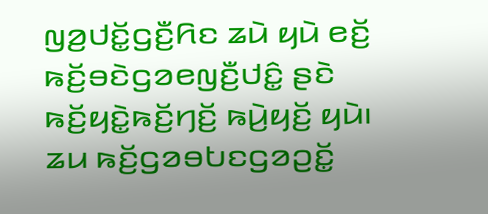ꤜꤤ꤬ꤓꤢꤩ꤭ꤞꤢꤪ꤬ꤖꤢ ꤘꤣꤧ ꤟꤣꤧ ꤕꤢꤩ꤬ ꤒꤢꤩ꤬ꤋꤢꤧꤞꤤꤕꤜꤢꤪ꤬ꤓꤢꤨ꤭ ꤔꤢꤧ ꤒꤢꤩ꤬ꤟꤢꤧ꤭ꤒꤢꤩ꤬ꤚꤢꤩ꤬ ꤒꤣꤧ꤬ꤟꤢꤩ꤬ ꤟꤣꤧ꤯
ꤘꤣ ꤒꤢꤩ꤬ꤞꤤꤋꤝꤢꤞꤤꤑꤢꤩ꤭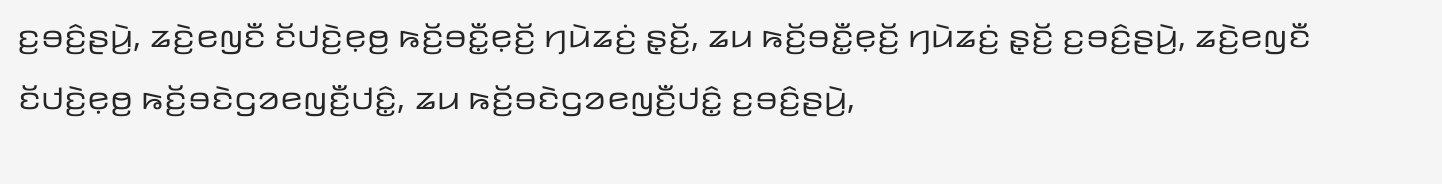ꤢ꤬ꤋꤢꤨ꤬ꤔꤣꤧ꤬, ꤘꤢꤧ꤬ꤕꤜꤢꤪ ꤢꤩꤓꤢꤧ꤬ꤕ꤫ꤥ꤬ ꤒꤢꤩ꤬ꤋꤢꤪ꤭ꤕ꤫ꤢꤩ꤬ ꤚꤣꤧꤘꤢꤦ꤬ ꤔ꤫ꤢꤩ꤬, ꤘꤣ ꤒꤢꤩ꤬ꤋꤢꤪ꤭ꤕ꤫ꤢꤩ꤬ ꤚꤣꤧꤘꤢꤦ꤬ ꤔ꤫ꤢꤩ꤬ ꤢ꤬ꤋꤢꤨ꤬ꤔꤣꤧ꤬, ꤘꤢꤧ꤬ꤕꤜꤢꤪ ꤢꤩꤓꤢꤧ꤬ꤕ꤫ꤥ꤬ ꤒꤢꤩ꤬ꤋꤢꤧꤞꤤꤕꤜꤢꤪ꤬ꤓꤢꤨ꤭, ꤘꤣ ꤒꤢꤩ꤬ꤋꤢꤧꤞꤤꤕꤜꤢꤪ꤬ꤓꤢꤨ꤭ ꤢ꤬ꤋꤢꤨ꤬ꤔꤣꤧ꤬,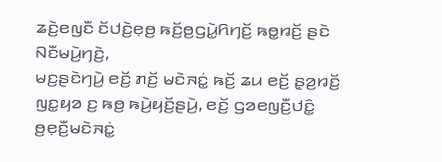ꤘꤢꤧ꤬ꤕꤜꤢꤪ ꤢꤩꤓꤢꤧ꤬ꤕ꤫ꤥ꤬ ꤒꤢꤩ꤬ꤥ꤬ꤞꤣꤧ꤭ꤖꤚꤢꤩ꤬ ꤒꤥ꤭ꤙꤢꤩ꤬ ꤔꤢꤧ ꤡꤢꤪꤗꤣꤧ꤬ꤚꤢꤧ꤬,
ꤗꤢ꤬ꤔꤢꤧꤚꤣꤧ꤬ ꤕꤢꤩ꤬ ꤊꤢꤩ꤬ ꤗꤢꤧꤏꤢꤦ꤭ ꤒꤢꤩ꤬ ꤘꤣ ꤕꤢꤩ꤬ ꤔ꤫ꤤ꤬ꤙꤢꤩ꤬ ꤜꤢ꤭ꤟꤤ ꤢ꤬ ꤒꤥ꤬ ꤒꤣꤧ꤬ꤟꤢꤩ꤬ꤔꤣꤧ꤬, ꤕꤢꤩ꤬ ꤞꤤꤕꤜꤢꤪ꤬ꤓꤢꤨ꤭ ꤥ꤬ꤕ꤫ꤢꤪ꤬ꤗꤢꤧꤏꤢꤦ꤭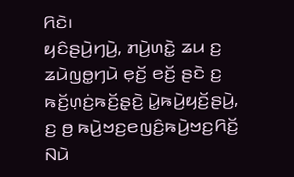ꤖꤢꤧ꤯
ꤟꤢꤨꤔꤣꤧ꤬ꤚꤣꤧ꤬, ꤊꤣꤧ꤬ꤛꤢꤧ꤭ ꤘꤣ ꤢ꤬ ꤘꤣꤧꤜꤥ꤭ꤚꤣꤧ ꤕ꤫ꤢꤩ꤬ ꤕꤢꤩ꤬ ꤔꤢꤧ ꤢ꤬ ꤒꤢꤩ꤬ꤛ꤫ꤢꤦ꤬ꤒꤢꤩ꤬ꤔ꤫ꤢꤧ꤬ ꤣꤧ꤭ꤒꤣꤧ꤬ꤟꤢꤩ꤬ꤔꤣꤧ꤬, ꤢ꤬ ꤥ꤬ ꤒꤣꤧ꤬ꤠꤢ꤬ꤕꤜꤢꤨ꤬ꤒꤣꤧ꤬ꤠꤢ꤬ꤖꤢꤩ꤬ ꤡꤣꤧ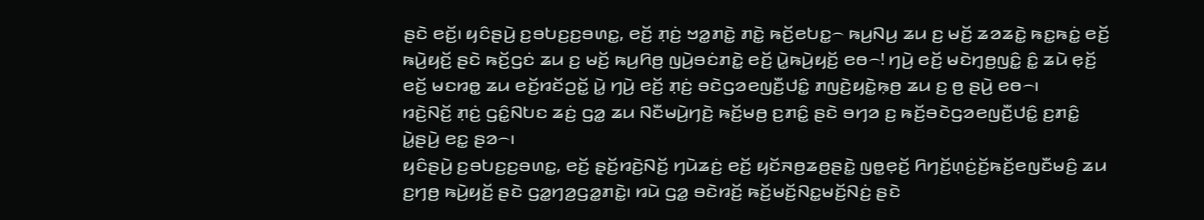ꤔꤢꤧ ꤕꤢꤩ꤬꤯ ꤟꤢꤨꤔꤣꤧ꤬ ꤢ꤬ꤋꤝꤢ꤬ꤢ꤬ꤋꤛꤢ꤭, ꤕꤢꤩ꤬ ꤊ꤫ꤢꤦ꤬ ꤠꤤ꤭ꤊꤢꤧ꤭ ꤊꤢꤧ꤭ ꤒꤢꤩ꤬ꤕꤝꤢ꤭꤮ ꤒꤣ꤬ꤡꤣ꤬ ꤘꤣ ꤢ꤬ ꤗꤢꤩ꤬ ꤘꤤꤘꤢꤧ꤭ ꤒꤢ꤭ꤒꤢꤦ꤭ ꤕꤢꤩ꤬ ꤒꤣꤧ꤬ꤟꤢꤩ꤬ ꤔꤢꤧ ꤒꤢꤩ꤬ꤞꤢꤦ ꤘꤣ ꤢ꤬ ꤗꤢꤩ꤬ ꤒꤣ꤬ꤖꤥ꤬ ꤜꤣꤧ꤬ꤋꤢꤦꤊꤢꤧ꤭ ꤕꤢꤩ꤬ ꤣꤧ꤭ꤒꤣꤧ꤬ꤟꤢꤩ꤬ ꤕꤥ꤮! ꤚꤣꤧ꤬ ꤕꤢꤩ꤬ ꤗꤢꤧꤚ꤫ꤥ꤬ꤜꤢꤨ꤭ ꤢꤨ꤭ ꤘꤣꤧ ꤕ꤫ꤢꤩ꤬ ꤕꤢꤩ꤬ ꤗꤢꤙꤥ꤭ ꤘꤣ ꤕꤢꤩ꤬ꤙꤢꤩꤑꤢꤩ꤭ ꤣꤧ꤭ ꤚꤣꤧ꤬ ꤕꤢꤩ꤬ ꤊ꤫ꤢꤦ꤬ ꤋꤢꤧꤞꤤꤕꤜꤢꤪ꤬ꤓꤢꤨ꤭ ꤊꤜꤢꤧ꤬ꤟꤢꤧ꤭ꤒ꤫ꤥ꤬ ꤘꤣ ꤢ꤬ ꤥ꤬ ꤔꤣꤧ꤬ ꤕꤥ꤮꤯
ꤙꤢꤧ꤬ꤡꤢꤩ꤬ ꤊ꤫ꤢꤦ꤬ ꤞꤢꤨ꤭ꤡꤝꤢ ꤘꤢꤦ꤬ ꤞꤤ꤭ ꤘꤣ ꤡꤢꤪꤗꤣꤧ꤬ꤚꤢꤧ꤬ ꤒꤢꤩ꤬ꤗꤥ꤬ ꤢ꤬ꤊꤢꤨ꤭ ꤔꤢꤧ ꤋꤚꤤ ꤢ꤬ ꤒꤢꤩ꤬ꤋꤢꤧꤞꤤꤕꤜꤢꤪ꤬ꤓꤢꤨ꤭ ꤢ꤬ꤊꤢꤨ꤭ ꤣꤧ꤭ꤔꤣꤧ꤬ ꤕꤢ꤭ ꤔꤤ꤮꤯
ꤟꤢꤨꤔꤣꤧ꤬ ꤢ꤬ꤋꤝꤢ꤬ꤢ꤬ꤋꤛꤢ꤭, ꤕꤢꤩ꤬ ꤔ꤫ꤢꤩ꤬ꤙꤢꤧ꤬ꤡꤢꤩ꤬ ꤚꤣꤧꤘꤢꤦ꤬ ꤕꤢꤩ꤬ ꤟꤢꤩꤏꤥ꤬ꤘꤥ꤬ꤔꤢꤧ꤭ ꤜꤥ꤭ꤕ꤫ꤢꤩ꤬ ꤖꤚꤢꤩ꤬ꤛ꤫ꤢꤦ꤬ꤢꤩ꤬ꤒꤢꤩ꤬ꤕꤜꤢꤪꤗꤢꤨ꤬ ꤘꤣ ꤢ꤬ꤚꤥ꤬ ꤒꤣꤧ꤬ꤟꤢꤩ꤬ ꤔꤢꤧ ꤞꤤ꤭ꤚꤤ꤬ꤞꤤ꤭ꤊꤢꤧ꤭꤯ ꤙꤣꤧ ꤞꤤ꤭ ꤋꤢꤧꤙꤢꤩ꤬ ꤒꤢꤩ꤬ꤗꤢꤩ꤬ꤡꤢ꤭ꤗꤢꤩ꤬ꤡꤢꤦ꤬ ꤔꤢꤧ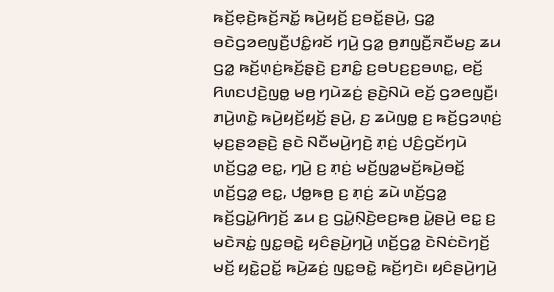ꤒꤢꤩ꤬ꤕ꤫ꤢꤧ꤬ꤒꤢꤩ꤬ꤏꤢꤩ꤭ ꤒꤣꤧ꤬ꤟꤢꤩ꤬ ꤢ꤬ꤋꤢꤩ꤭ꤔꤣꤧ꤬, ꤞꤤ꤭ ꤋꤢꤧꤞꤤꤕꤜꤢꤪ꤬ꤓꤢꤨ꤭ꤙꤢꤩ ꤚꤣꤧ꤬ ꤞꤤ꤭ ꤥ꤬ꤊꤜꤢꤪ꤬ꤏꤢꤪꤗꤢ꤬ ꤘꤣ ꤞꤤ꤭ ꤒꤢꤩ꤬ꤛ꤫ꤢꤦ꤬ꤒꤢꤩ꤬ꤔ꤫ꤢꤧ꤬ ꤢ꤬ꤊꤢꤨ꤭ ꤢ꤬ꤋꤝꤢ꤬ꤢ꤬ꤋꤛꤢ꤭, ꤕꤢꤩ꤬ ꤖꤛꤢꤓꤢꤧ꤬ꤜꤥ꤭ ꤗꤥ꤬ ꤚꤣꤧꤘꤢꤦ꤬ ꤔꤢꤧ꤬ꤡꤣꤧ ꤕꤢꤩ꤬ ꤞꤤꤕꤜꤢꤪ꤬꤯
ꤊꤣꤧ꤬ꤛꤢꤧ꤭ ꤒꤣꤧ꤬ꤟꤢꤩ꤬ꤟꤢꤩ꤬ ꤔꤣꤧ꤬, ꤢ꤬ ꤘꤣꤧꤜꤥ꤭ ꤢ꤬ ꤒꤢꤩ꤬ꤞꤤꤛ꤫ꤢꤦ꤬ ꤗ꤫ꤢ꤬ꤔꤤꤔꤢꤧ꤬ ꤔꤢꤧ ꤡꤢꤪꤗꤣꤧ꤬ꤚꤢꤧ꤬ ꤊ꤫ꤢꤦ꤬ ꤓꤢꤨ꤬ꤞꤢꤩꤚꤣꤧ ꤛꤢꤩ꤬ꤞꤤ꤭ ꤕꤢ꤭, ꤚꤣꤧ꤬ ꤢ꤬ ꤊ꤫ꤢꤦ꤬ ꤗꤢꤩ꤬ꤜꤤ꤭ꤗꤢꤩ꤬ꤒꤣꤧ꤬ꤋꤢꤩ꤭ ꤛꤢꤩ꤬ꤞꤤ꤭ ꤕꤢ꤭, ꤓꤥ꤭ꤒꤥ꤬ ꤢ꤬ ꤊ꤫ꤢꤦ꤬ ꤘꤣꤧ ꤛꤢꤩ꤬ꤞꤤ꤭ ꤒꤢꤩ꤬ꤞꤣꤧ꤭ꤖꤚꤢꤩ꤬ ꤘꤣ ꤢ꤬ ꤞꤣꤧ꤭ꤡ꤫ꤢꤧ꤬ꤕꤢ꤬ꤒꤥ꤬ ꤣꤧ꤭ꤔꤣꤧ꤬ ꤕꤢ꤭ ꤢ꤬ ꤗꤢꤧꤏꤢꤦ꤭ ꤜꤢ꤭ꤋꤢꤧ꤭ ꤟꤢꤨꤔꤣꤧ꤬ꤚꤣꤧ꤬ ꤛꤢꤩ꤬ꤞꤤ꤭ ꤢꤧꤡꤢꤦꤢꤧꤚꤢꤩ꤬ ꤗꤢꤩ꤬ ꤟꤢꤧ꤭ꤑꤢꤩ꤭ ꤒꤣꤧ꤬ꤘꤢꤦ꤬ ꤜꤢ꤭ꤋꤢꤧ꤭ ꤒꤢꤩ꤬ꤚꤢꤧ꤯ ꤟꤢꤨꤔꤣꤧ꤬ꤚꤣꤧ꤬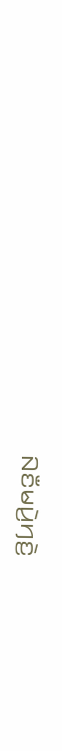ꤡꤢꤪꤗꤣꤧ꤬ꤚꤢꤧ꤬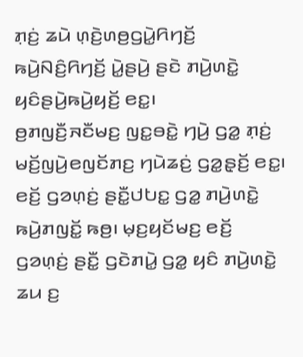ꤊ꤫ꤢꤦ꤬ ꤘꤣꤧ ꤛ꤫ꤢꤧ꤬ꤛꤥ꤬ꤞꤣꤧ꤭ꤖꤚꤢꤩ꤬ ꤒꤣꤧ꤬ꤡꤢꤨ꤬ꤖꤚꤢꤩ꤬ ꤣꤧ꤭ꤔꤣꤧ꤬ ꤔꤢꤧ ꤊꤣꤧ꤬ꤛꤢꤧ꤭ ꤟꤢꤨꤔꤣꤧ꤬ꤒꤣꤧ꤬ꤟꤢꤩ꤬ ꤕꤢ꤭꤯
ꤥ꤬ꤊꤜꤢꤪ꤬ꤏꤢꤪꤗꤢ꤬ ꤜꤢ꤭ꤋꤢꤧ꤭ ꤚꤣꤧ꤬ ꤞꤤ꤭ ꤊ꤫ꤢꤦ꤬ ꤗꤢꤩ꤬ꤜꤣꤧ꤬ꤕꤜꤢꤩꤊꤢ꤬ ꤚꤣꤧꤘꤢꤦ꤬ ꤞꤤ꤭ꤔ꤫ꤢꤩ꤬ ꤕꤢ꤭꤯
ꤕꤢꤩ꤬ ꤞꤤꤛ꤫ꤢꤦ꤬ ꤔꤢꤪ꤭ꤓꤝꤢ꤭ ꤞꤤ꤭ ꤊꤣꤧ꤬ꤛꤢꤧ꤭ ꤒꤣꤧ꤬ꤊꤜꤢꤩ꤭ ꤒꤥ꤬꤯ ꤗ꤫ꤢ꤬ꤟꤢꤩꤗꤢ꤬ ꤕꤢꤩ꤬ ꤞꤤꤛ꤫ꤢꤦ꤬ ꤔꤢꤪ꤭ ꤞꤢꤧꤊꤣꤧ꤭ ꤞꤤ꤭ ꤟꤢꤨ ꤊꤣꤧ꤬ꤛꤢꤧ꤭ ꤘꤣ ꤢ꤬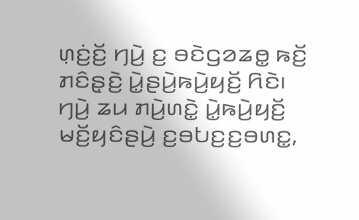ꤛ꤫ꤢꤦ꤬ꤢꤩ꤬ ꤚꤣꤧ꤬ ꤢ꤬ ꤋꤢꤧꤞꤤꤘꤥ꤭ ꤒꤢꤩ꤬ ꤊꤢꤨꤔ꤫ꤢꤧ꤬ ꤣꤧ꤭ꤔꤣꤧ꤬ꤒꤣꤧ꤬ꤟꤢꤩ꤬ ꤖꤢꤧ꤯ ꤚꤣꤧ꤬ ꤘꤣ ꤊꤣꤧ꤬ꤛꤢꤧ꤭ ꤣꤧ꤭ꤒꤣꤧ꤬ꤟꤢꤩ꤬ ꤗꤢꤩ꤬ꤟꤢꤨꤔꤣꤧ꤬ ꤢ꤬ꤋꤝꤢ꤬ꤢ꤬ꤋꤛꤢ꤭,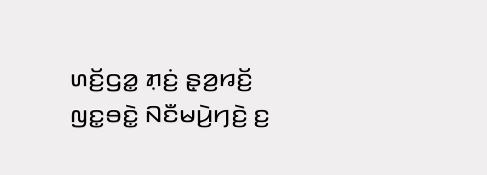ꤛꤢꤩ꤬ꤞꤤ꤭ ꤊ꤫ꤢꤦ꤬ ꤔ꤫ꤤ꤬ꤙꤢꤩ꤬ ꤜꤢ꤭ꤋꤢꤧ꤭ ꤡꤢꤪꤗꤣꤧ꤬ꤚꤢꤧ꤬ ꤢ꤬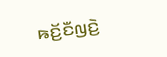ꤒꤢꤩ꤬ꤢꤪꤜꤢꤧ꤬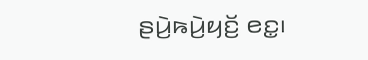ꤔꤣꤧ꤬ꤒꤣꤧ꤬ꤟꤢꤩ꤬ ꤕꤢ꤭꤯